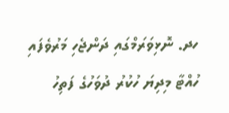ހދ. ނޮޅިވަރަމްގައި ދަންޖެހި މަރުވެފައި ހުއްޓާ މިދިޔަ ހުކުރު ދުވަހުގެ ފަތިހު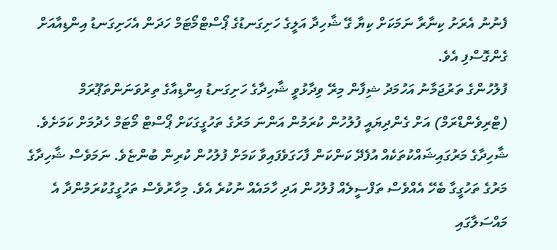ފެނުނު އެރަށު ކިނާރާ ނަމަކަށް ކިޔާ ގޭ ޝާހިދާ އަލީގެ ހަށިގަނޑުގެ ޕޯސްޓްމޯޓަމް ހަދަން އެހަށިގަނޑު އިންޑިއާއަށް ގެންގޮސްފި އެވެ.
ފުލުހުންގެ ތަރުޖަމާނު އަހުމަދު ޝިފާން މިރޭ ވިދާޅުވީ ޝާހިދާގެ ހަށިގަނޑު އިންޑިއާގެ ތިރުވަނަންތަޕޫރަމް (ޓްރިވެންޑްރަމް) އަށް ގެންދިޔައީ ފުލުހުން ކުރަމުން އަންނަ މަރުގެ ތަހުގީގަކަށް ޕޯސްޓް މޯޓަމް ހެދުމަށް ކަމަށެވެ.
ޝާހިދާގެ މަރުގައިޝައްކުތަކެއް އުފެދޭ ކަންކަން ފާހަގަވެފައިވާ ކަމަށް ފުލުހުން ކުރިން ބުންޏެވެ. ނަމަވެސް ޝާހިދާގެ މަރުގެ ތަހުގީގާ ބެހޭ އެއްވެސް ތަފްސީލެއް ފުލުހުން އަދި ހާމައެއް ނުކުރެ އެވެ. މިހާރުވެސް ތަހުގީގުކުރަމުންދާ އެ މައްސަލާގައި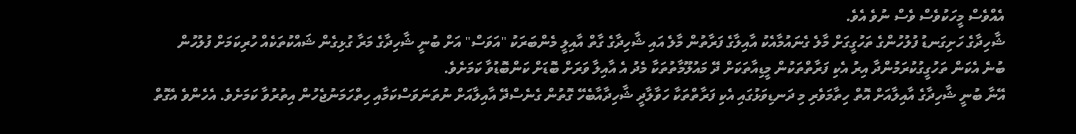އެއްވެސް މީހަކުވެސް ވެސް ނުވެ އެވެ.
ޝާހިދާގެ ހަށިގަނޑު ފުލުހުންގެ ތަހުގީގަށް މާލެ ގެނައުމާއެކު އާއިލާގެ ފަރާތުން މާލެ އައި ޝާހިދާގެ ގާތް އާއިލީ މެންބަރަކު "އަވަސް" އަށް ބުނީ ޝާހިދާގެ މަރާ ގުޅިގެން ޝައްކުތަކެއް ހުރިކަމަށް ފުލުހުން ބުނެ އެކަން ތަހުގީގުކުރަމުންދާ އިރު އެކި ފަރާތްތަކުން މީޑިއާތަކަށް ދޭ މައުލޫމާތުތަކާ މެދު އެ އާއިލާ ވަރަށް ބޮޑަށް ކަންބޮޑުވާ ކަމަށެވެ.
އޭނާ ބުނީ ޝާހިދާގެ އާއިލާއަށް އޮތް ހިތާމަވެރި މި ދަނޑިވަޅުގައި އެކި ފަރާތްތަކާ ހަވާލާދީ ޝާހިދާއާބެހޭ ގޮތުން ގެނެސްދޭ އާއިލާއަށް ނުތަނަވަސްކަމާއި ހިތްހަމަނުޖެހުން އިތުރުވާ ކަމަށެވެ. އެހެންވެ އެގޮތް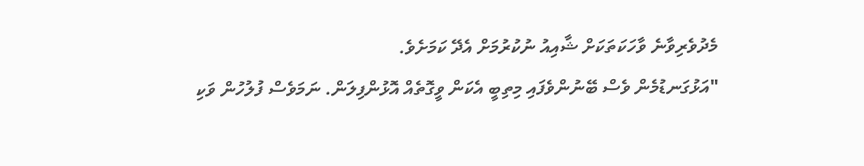މެދުވެރިވާނެ ވާހަކަތަކަށް ޝާއިއު ނުކުރުމަށް އެދޭ ކަމަށެވެ.
"އަޅުގަނޑުމެން ވެސް ބޭނުންވެފައި މިތިބީ އެކަން ވީގޮތެއް އޮޅުންފިލަން. ނަމަވެސް ފުލުހުން ވަކި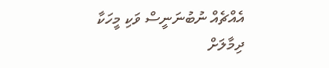އެއްޗެއް ނުބުނަނީސް ވަކި މީހަކާ ދިމާލަށް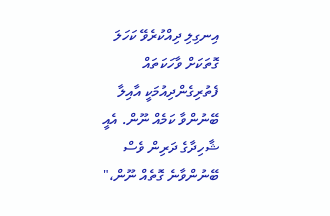އިނގިލި ދިއްކުރެވޭ ކަހަލަ ގޮތަކަށް ވާހަކަތައް ފެތުރިގެންދިއުމަކީ އާއިލާ ބޭނުންވާ ކަމެއް ނޫން. އެއީ ޝާހިދާގެ ދަރިން ވެސް ބޭނުންވާނެ ގޮތެއް ނޫން،"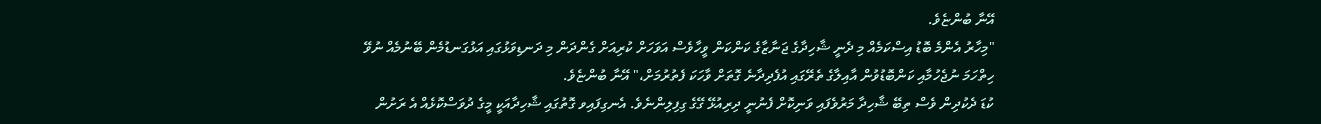އޭނާ ބުންޏެވެ.
"މިހާރު އެންމެ ބޮޑު އިސްކަމެއް މި ދެނީ ޝާހިދާގެ ޖަނާޒާގެ ކަންކަން ވީހާވެސް އަވަހަށް ކުރިއަށް ގެންދަން މި ދަނޑިވަޅުގައި އަޅުގަނޑުމެން ބޭނުމެއް ނުވޭ ހިތްހަމަ ނުޖެހުމާއި ކަންބޮޑުވުން އާއިލާގެ ތެރޭގައި އުފެދިދާނެ ގޮތަށް ވާހަކަ ފެތުރުމަށް،" އޭނާ ބުންޏެވެ.
ކުޑަ ދެކުދިން ވެސް ތިބޭ ޝާހިދާ މަރުވެފައި ވަނިކޮށް ފެނުނީ ދިރިއުޅޭ ގޭގެ ގިފިލިންނެވެ. އެނގިފައިވ ގޮތުގައި ޝާހިދާއަކީ މީގެ ދުވަސްކޮޅެއް އެ ރަށުން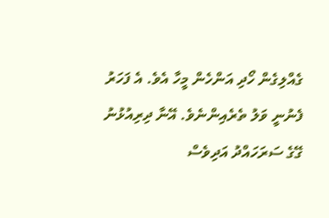ގެއްލިގެން ހޯދި އަންހެން މީހާ އެވެ. އެ ފަހަރު ފެނުނީ ވަލު ތެރެއިންނެވެ. އޭނާ ދިރިއުޅުނު ގޭގެ ސަރަހައްދު އަދިވެސް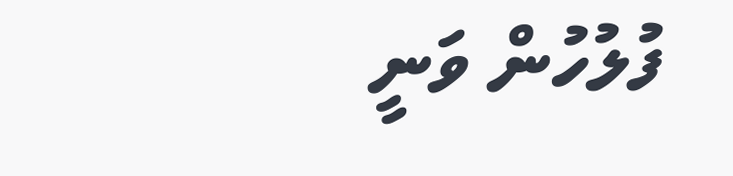ފުލުހުން ވަނީ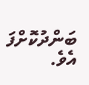ބަންދުކޮށްފަ އެވެ.